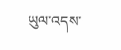ཡུལ་འདས་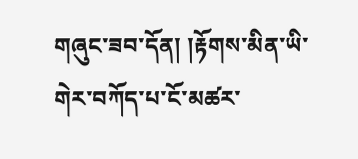གཞུང་ཟབ་དོན། །རྟོགས་མིན་ཡི་གེར་བཀོད་པ་ངོ་མཚར་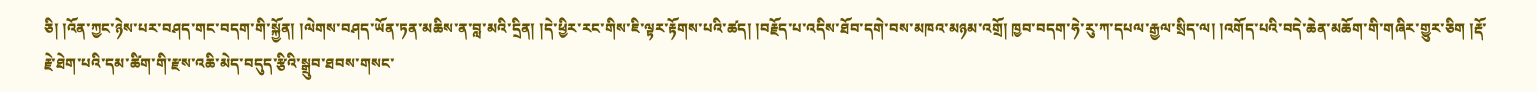ཅི། །འོན་ཀྱང་ཉེས་པར་བཤད་གང་བདག་གི་སྐྱོན། །ལེགས་བཤད་ཡོན་ཏན་མཆིས་ན་བླ་མའི་དྲིན། །དེ་ཕྱིར་རང་གིས་ཇི་ལྟར་རྟོགས་པའི་ཚད། །བརྗོད་པ་འདིས་ཐོབ་དགེ་བས་མཁའ་མཉམ་འགྲོ། ཁྱབ་བདག་ཧེ་རུ་ཀ་དཔལ་རྒྱལ་སྲིད་ལ། །འགོད་པའི་བདེ་ཆེན་མཆོག་གི་གཞིར་གྱུར་ཅིག །རྡོ་རྗེ་ཐེག་པའི་དམ་ཚིག་གི་རྫས་འཆི་མེད་བདུད་རྩིའི་སྒྲུབ་ཐབས་གསང་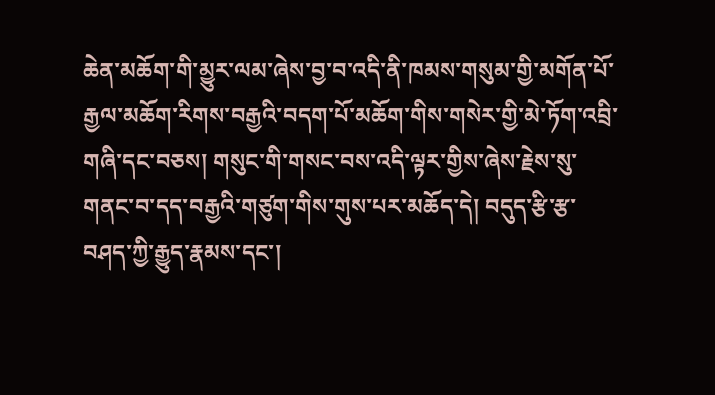ཆེན་མཆོག་གི་མྱུར་ལམ་ཞེས་བྱ་བ་འདི་ནི་ཁམས་གསུམ་གྱི་མགོན་པོ་རྒྱལ་མཆོག་རིགས་བརྒྱའི་བདག་པོ་མཆོག་གིས་གསེར་གྱི་མེ་ཏོག་འབྲི་གཞི་དང་བཅས། གསུང་གི་གསང་བས་འདི་ལྟར་གྱིས་ཞེས་རྗེས་སུ་གནང་བ་དད་བརྒྱའི་གཙུག་གིས་གུས་པར་མཆོད་དེ། བདུད་རྩི་རྩ་བཤད་ཀྱི་རྒྱུད་རྣམས་དང་།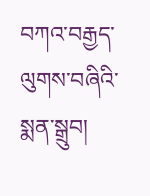བཀའ་བརྒྱད་ལུགས་བཞིའི་སྨན་སྒྲུབ།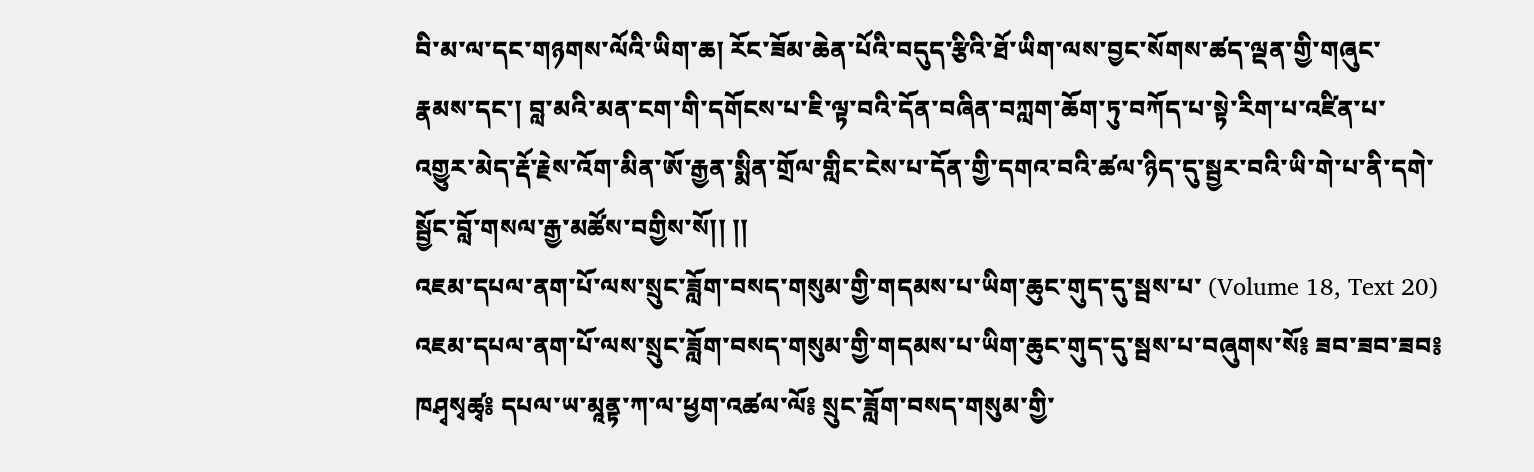བི་མ་ལ་དང་གཉགས་ལོའི་ཡིག་ཆ། རོང་ཟོམ་ཆེན་པོའི་བདུད་རྩིའི་ཐོ་ཡིག་ལས་བྱང་སོགས་ཚད་ལྡན་གྱི་གཞུང་རྣམས་དང་། བླ་མའི་མན་ངག་གི་དགོངས་པ་ཇི་ལྟ་བའི་དོན་བཞིན་བཀླག་ཆོག་ཏུ་བཀོད་པ་སྟེ་རིག་པ་འཛིན་པ་འགྱུར་མེད་རྡོ་རྗེས་འོག་མིན་ཨོ་རྒྱན་སྨིན་གྲོལ་གླིང་ངེས་པ་དོན་གྱི་དགའ་བའི་ཚལ་ཉིད་དུ་སྦྱར་བའི་ཡི་གེ་པ་ནི་དགེ་སྦྱོང་བློ་གསལ་རྒྱ་མཚོས་བགྱིས་སོ།། །།
འཇམ་དཔལ་ནག་པོ་ལས་སྲུང་ཟློག་བསད་གསུམ་གྱི་གདམས་པ་ཡིག་ཆུང་གུད་དུ་སྦས་པ་ (Volume 18, Text 20)
འཇམ་དཔལ་ནག་པོ་ལས་སྲུང་ཟློག་བསད་གསུམ་གྱི་གདམས་པ་ཡིག་ཆུང་གུད་དུ་སྦས་པ་བཞུགས་སོ༔ ཟབ་ཟབ་ཟབ༔ ཁཤྭསྭཚྭ༔ དཔལ་ཡ་མཱནྟ་ཀ་ལ་ཕྱག་འཚལ་ལོ༔ སྲུང་ཟློག་བསད་གསུམ་གྱི་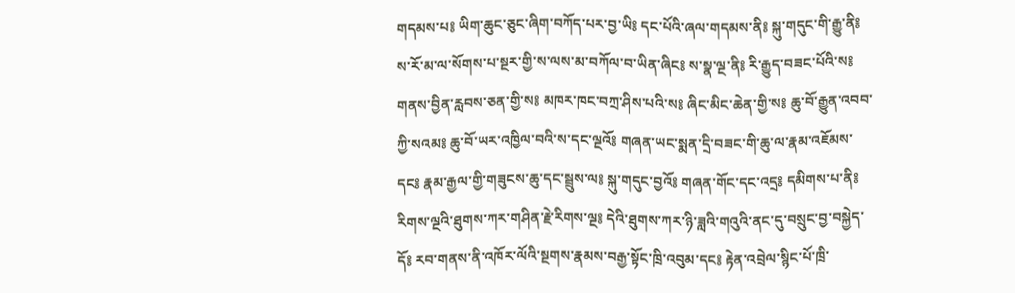གདམས་པ༔ ཡིག་ཆུང་ཅུང་ཞིག་བཀོད་པར་བྱ་ཡི༔ དང་པོའི་ཞལ་གདམས་ནི༔ སྐུ་གདུང་གི་རྒྱུ་ནི༔ ས་རོ་མ་ལ་སོགས་པ་སྔར་གྱི་ས་ལས་མ་བཀོལ་བ་ཡིན་ཞིང༔ ས་སྣ་ལྔ་ནི༔ རི་རྒྱུད་བཟང་པོའི་ས༔ གནས་བྱིན་རླབས་ཅན་གྱི་ས༔ མཁར་ཁང་བཀྲ་ཤིས་པའི་ས༔ ཞིང་མིང་ཆེན་གྱི་ས༔ ཆུ་བོ་རྒྱུན་འབབ་ཀྱི་སའམ༔ ཆུ་བོ་ཡར་འཁྱིལ་བའི་ས་དང་ལྔའོ༔ གཞན་ཡང་སྨན་དྲི་བཟང་གི་ཆུ་ལ་རྣམ་འཇོམས་དང༔ རྣམ་རྒྱལ་གྱི་གཟུངས་ཆུ་དང་སྦྲུས་ལ༔ སྐུ་གདུང་བྱའོ༔ གཞན་གོང་དང་འདྲ༔ དམིགས་པ་ནི༔ རིགས་ལྔའི་ཐུགས་ཀར་གཤིན་རྗེ་རིགས་ལྔ༔ དེའི་ཐུགས་ཀར་ཉི་ཟླའི་གའུའི་ནང་དུ་བསྲུང་བྱ་བསྐྱེད་དོ༔ རབ་གནས་ནི་འཁོར་ལོའི་སྔགས་རྣམས་བརྒྱ་སྟོང་ཁྲི་འབུམ་དང༔ རྟེན་འབྲེལ་སྙིང་པོ་ཁྲི་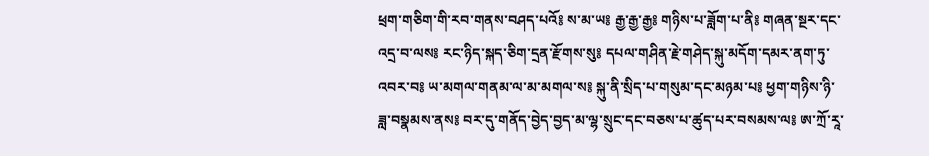ཕྲག་གཅིག་གི་རབ་གནས་བཤད་པའོ༔ ས་མ་ཡ༔ རྒྱ་རྒྱ་རྒྱ༔ གཉིས་པ་ཟློག་པ་ནི༔ གཞན་སྔར་དང་འདྲ་བ་ལས༔ རང་ཉིད་སྐད་ཅིག་དྲན་རྫོགས་སུ༔ དཔལ་གཤིན་རྗེ་གཤེད་སྐུ་མདོག་དམར་ནག་ཏུ་འབར་བ༔ ཡ་མགལ་གནམ་ལ་མ་མགལ་ས༔ སྐུ་ནི་སྲིད་པ་གསུམ་དང་མཉམ་པ༔ ཕྱག་གཉིས་ཉི་ཟླ་བསྣམས་ནས༔ བར་དུ་གནོད་བྱེད་བྱད་མ་ལྷ་སྲུང་དང་བཅས་པ་ཚུད་པར་བསམས་ལ༔ ཨ་ཀྲོ་རཱ་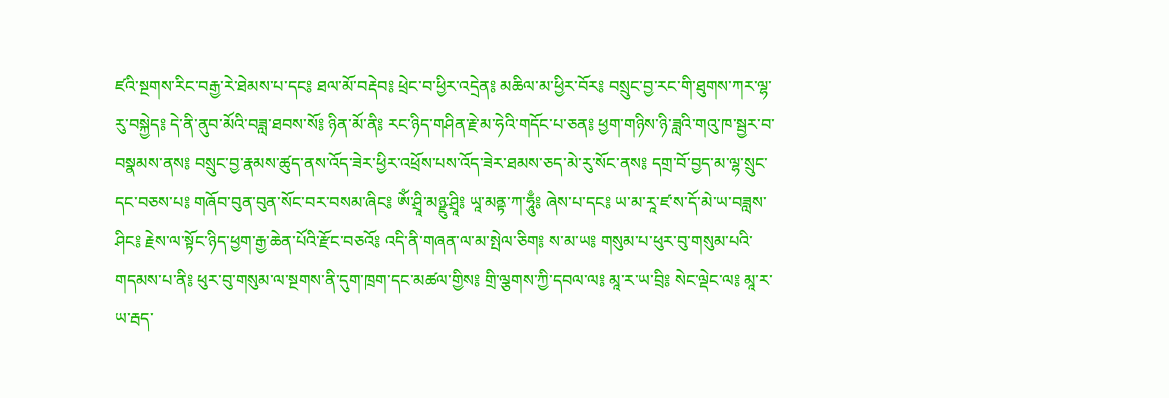ཛའི་སྔགས་རིང་བརྒྱ་རེ་ཐེམས་པ་དང༔ ཐལ་མོ་བརྡེབ༔ ཕྲེང་བ་ཕྱིར་འདྲེན༔ མཆིལ་མ་ཕྱིར་བོར༔ བསྲུང་བྱ་རང་གི་ཐུགས་ཀར་ལྷ་རུ་བསྐྱེད༔ དེ་ནི་ནུབ་མོའི་བཟླ་ཐབས་སོ༔ ཉིན་མོ་ནི༔ རང་ཉིད་གཤིན་རྗེ་མ་ཧེའི་གདོང་པ་ཅན༔ ཕྱག་གཉིས་ཉི་ཟླའི་གའུ་ཁ་སྦྱར་བ་བསྣམས་ནས༔ བསྲུང་བྱ་རྣམས་ཚུད་ནས་འོད་ཟེར་ཕྱིར་འཕྲོས་པས་འོད་ཟེར་ཐམས་ཅད་མེ་རུ་སོང་ནས༔ དགྲ་བོ་བྱད་མ་ལྷ་སྲུང་དང་བཅས་པ༔ གཞོབ་བུན་བུན་སོང་བར་བསམ་ཞིང༔ ཨོཾ་ཤྲཱི་མཉྫུ་ཤྲཱི༔ ཡཱ་མནྟ་ཀ་ཧཱུྃ༔ ཞེས་པ་དང༔ ཡ་མ་རཱ་ཛ་ས་དོ་མེ་ཡ་བཟླས་ཤིང༔ རྗེས་ལ་སྟོང་ཉིད་ཕྱག་རྒྱ་ཆེན་པོའི་རྫོང་བཅའོ༔ འདི་ནི་གཞན་ལ་མ་སྤེལ་ཅིག༔ ས་མ་ཡ༔ གསུམ་པ་ཕུར་བུ་གསུམ་པའི་གདམས་པ་ནི༔ ཕུར་བུ་གསུམ་ལ་སྔགས་ནི་དུག་ཁྲག་དང་མཚལ་གྱིས༔ གྲི་ལྕགས་ཀྱི་དབལ་ལ༔ མཱ་ར་ཡ་བྲི༔ སེང་ལྡེང་ལ༔ མཱ་ར་ཡ་རྦད་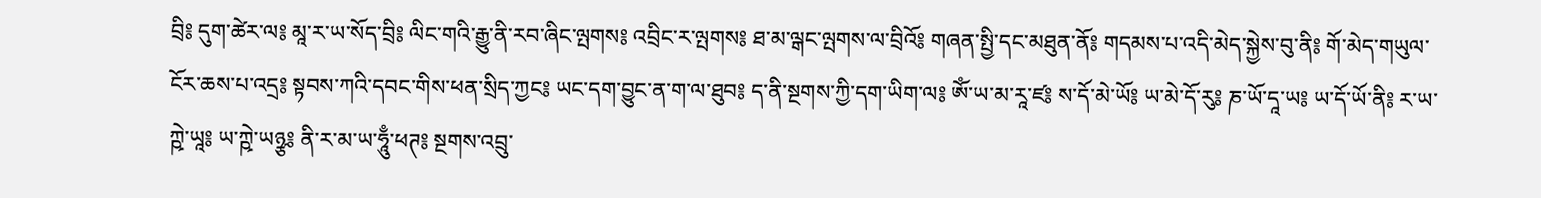བྲི༔ དུག་ཚེར་ལ༔ མཱ་ར་ཡ་སོད་བྲི༔ ལིང་གའི་རྒྱུ་ནི་རབ་ཞིང་ལྤགས༔ འབྲིང་ར་ལྤགས༔ ཐ་མ་ལྒང་ལྤགས་ལ་བྲིའོ༔ གཞན་སྤྱི་དང་མཐུན་ནོ༔ གདམས་པ་འདི་མེད་སྐྱེས་བུ་ནི༔ གོ་མེད་གཡུལ་ངོར་ཆས་པ་འདྲ༔ སྟབས་ཀའི་དབང་གིས་ཕན་སྲིད་ཀྱང༔ ཡང་དག་བྱུང་ན་ག་ལ་ཐུབ༔ ད་ནི་སྔགས་ཀྱི་དག་ཡིག་ལ༔ ཨོཾ་ཡ་མ་རཱ་ཛ༔ ས་དོ་མེ་ཡོ༔ ཡ་མེ་དོ་རུ༔ ཎ་ཡོ་དཱ་ཡ༔ ཡ་དོ་ཡོ་ནི༔ ར་ཡ་ཀྵེ་ཡཱ༔ ཡ་ཀྵེ་ཡཉྩ༔ ནི་ར་མ་ཡ་ཧཱུྃ་ཕཊ༔ སྔགས་འབྲུ་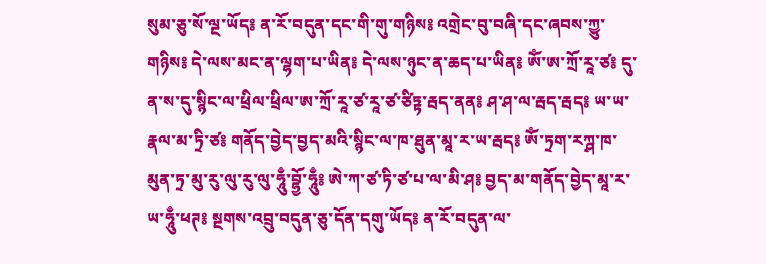སུམ་ཅུ་སོ་ལྔ་ཡོད༔ ན་རོ་བདུན་དང་གི་གུ་གཉིས༔ འགྲེང་བུ་བཞི་དང་ཞབས་ཀྱུ་གཉིས༔ དེ་ལས་མང་ན་ལྷག་པ་ཡིན༔ དེ་ལས་ཉུང་ན་ཆད་པ་ཡིན༔ ཨོཾ་ཨ་ཀྲོ་རཱ་ཙ༔ དུ་ན་ས་དུ་སྙིང་ལ་ཕྲིལ་ཕྲིལ་ཨ་ཀྲོ་རཱ་ཙ་རཱ་ཙ་ཙིཏྟ་རྦད་ནན༔ ཤ་ཤ་ལ་རྦད་རྦད༔ ཡ་ཡ་རྣལ་མ་ཏྲི་ཙ༔ གནོད་བྱེད་བྱད་མའི་སྙིང་ལ་ཁ་ཐུན་མཱ་ར་ཡ་རྦད༔ ཨོཾ་ཏྲག་རཀྴ་ཁ་མུན་ཏྲ་མུ་རུ་ལུ་རུ་ལུ་ཧཱུྃ་བྷྱོ་ཧཱུྃ༔ ཨེ་ཀ་ཙ་ཏི་ཙ་པ་ལ་མི་ཤ༔ བྱད་མ་གནོད་བྱེད་མཱ་ར་ཡ་ཧཱུྃ་ཕཊ༔ སྔགས་འབྲུ་བདུན་ཅུ་དོན་དགུ་ཡོད༔ ན་རོ་བདུན་ལ་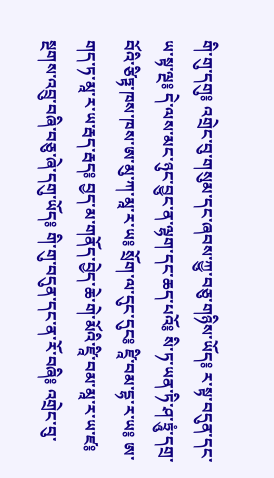གི་གུ་དགུ༔ འགྲེང་བུ་གསུམ་དང་ཞབས་ཀྱུ་བཅུ་གཉིས་ཡོད༔ ར་སྟ་བདུན་དང་ཡ་སྟ་ལྔ༔ དེ་ལས་མང་ཉུང་བྱུང་ན་ལྷག་དང་ཆད་པའོ༔ སི་ཏ་ཡན་ཏི་ཤ་ཏྲཱུཾ་དགྲ་བོའི་ཙིཏྟ་ཁས་ཁས་ཨ་མུ་ཀ་མཱ་ར་ཡ༔ སྲོག་ལ་དུང་དུང༔ ཛཱི་བམ་དྷ་ར་ཡ༔ ཨ་གད་ཏ་མཱ་ར་ཡ་རྦད་རྦད༔ བྱད་མ་གནོད་བྱེད་ཆེ་གེ་མོའི་ཛཱི་བམ་མཱ་ར་ཡ་ཛ༔ སྔགས་འབྲུ་བཞི་བཅུ་ཞེ་དགུ་ཡོད༔ གི་གུ་བདུན་དང་ན་རོ་བཞི༔ འགྲེང་བུ་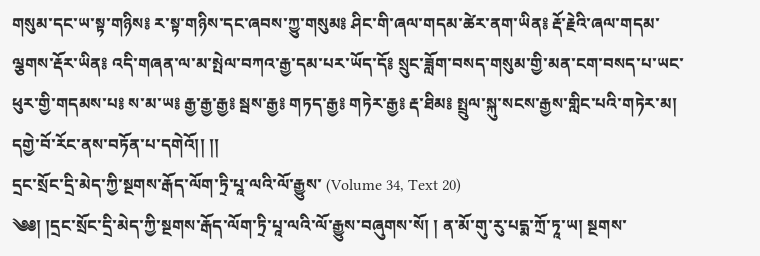གསུམ་དང་ཡ་སྟ་གཉིས༔ ར་སྟ་གཉིས་དང་ཞབས་ཀྱུ་གསུམ༔ ཤིང་གི་ཞལ་གདམ་ཚེར་ནག་ཡིན༔ རྡོ་རྗེའི་ཞལ་གདམ་ལྕགས་རྡོར་ཡིན༔ འདི་གཞན་ལ་མ་སྤེལ་བཀའ་རྒྱ་དམ་པར་ཡོད་དོ༔ སྲུང་ཟློག་བསད་གསུམ་གྱི་མན་ངག་བསད་པ་ཡང་ཕུར་གྱི་གདམས་པ༔ ས་མ་ཡ༔ རྒྱ་རྒྱ་རྒྱ༔ སྦས་རྒྱ༔ གཏད་རྒྱ༔ གཏེར་རྒྱ༔ རྡ་ཐིམ༔ སྤྲུལ་སྐུ་སངས་རྒྱས་གླིང་པའི་གཏེར་མ། དགྱེ་བོ་རོང་ནས་བཏོན་པ་དགེའོ།། །།
དྲང་སྲོང་དྲི་མེད་ཀྱི་སྔགས་རྒོད་ལོག་ཏྲི་པཱ་ལའི་ལོ་རྒྱུས་ (Volume 34, Text 20)
༄༅། །དྲང་སྲོང་དྲི་མེད་ཀྱི་སྔགས་རྒོད་ལོག་ཏྲི་པཱ་ལའི་ལོ་རྒྱུས་བཞུགས་སོ། ། ན་མོ་གུ་རུ་པདྨ་ཀྲོ་ཏཱ་ཡ། སྔགས་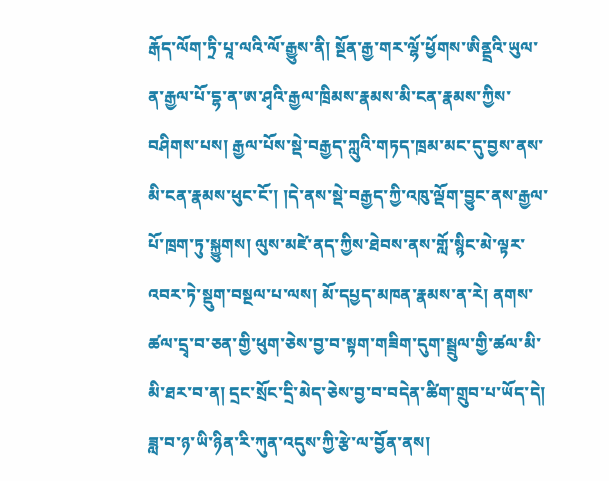རྒོད་ལོག་ཏྲི་པཱ་ལའི་ལོ་རྒྱུས་ནི། སྔོན་རྒྱ་གར་ལྷོ་ཕྱོགས་ཨིནྡྲའི་ཡུལ་ན་རྒྱལ་པོ་དྷ་ན་ཨ་ཤྭའི་རྒྱལ་ཁྲིམས་རྣམས་མི་ངན་རྣམས་ཀྱིས་བཤིགས་པས། རྒྱལ་པོས་སྡེ་བརྒྱད་ཀླུའི་གཏད་ཁྲམ་མང་དུ་བྱས་ནས་མི་ངན་རྣམས་ཕུང་ངོ་། །དེ་ནས་སྡེ་བརྒྱད་ཀྱི་འཁུ་ལྡོག་བྱུང་ནས་རྒྱལ་པོ་ཁྲག་ཏུ་སྐྱུགས། ལུས་མཛེ་ནད་ཀྱིས་ཐེབས་ནས་གློ་སྙིང་མེ་ལྟར་འབར་ཏེ་སྡུག་བསྔལ་པ་ལས། མོ་དཔྱད་མཁན་རྣམས་ན་རེ། ནགས་ཚལ་དྲྭ་བ་ཅན་གྱི་ཕུག་ཅེས་བྱ་བ་སྟག་གཟིག་དུག་སྦྲུལ་གྱི་ཚལ་མི་མི་ཐར་བ་ན། དྲང་སྲོང་དྲི་མེད་ཅེས་བྱ་བ་བདེན་ཚིག་གྲུབ་པ་ཡོད་དེ། ཟླ་བ་ཉ་ཡི་ཉིན་རི་ཀུན་འདུས་ཀྱི་རྩེ་ལ་བྱོན་ནས།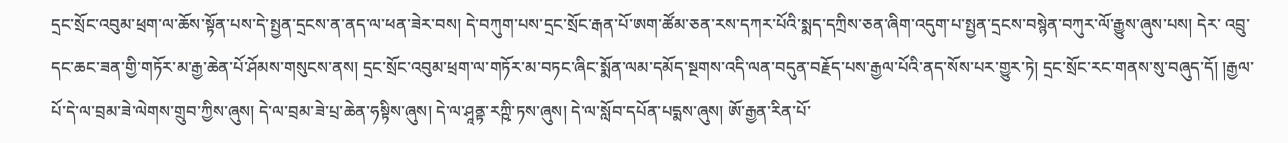དྲང་སྲོང་འབུམ་ཕྲག་ལ་ཆོས་སྟོན་པས་དེ་སྤྱན་དྲངས་ན་ནད་ལ་ཕན་ཟེར་བས། དེ་བཀུག་པས་དྲང་སྲོང་རྒན་པོ་ཨག་ཚོམ་ཅན་རས་དཀར་པོའི་སྨད་དཀྲིས་ཅན་ཞིག་འདུག་པ་སྤྱན་དྲངས་བསྙེན་བཀུར་ལོ་རྒྱུས་ཞུས་པས། དེར་ འབྲུ་དང་ཆང་ཟན་གྱི་གཏོར་མ་རྒྱ་ཆེན་པོ་ཤོམས་གསུངས་ནས། དྲང་སྲོང་འབུམ་ཕྲག་ལ་གཏོར་མ་བཏང་ཞིང་སྨོན་ལམ་དམོད་སྔགས་འདི་ལན་བདུན་བརྗོད་པས་རྒྱལ་པོའི་ནད་སོས་པར་གྱུར་ཏེ། དྲང་སྲོང་རང་གནས་སུ་བཞུད་དོ། །རྒྱལ་པོ་དེ་ལ་བྲམ་ཟེ་ལེགས་གྲུབ་ཀྱིས་ཞུས། དེ་ལ་བྲམ་ཟེ་པྲ་ཆེན་ཧསྟིས་ཞུས། དེ་ལ་ཤཱནྟ་རཀྵི་ཏས་ཞུས། དེ་ལ་སློབ་དཔོན་པདྨས་ཞུས། ཨོ་རྒྱན་རིན་པོ་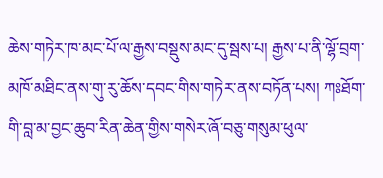ཆེས་གཏེར་ཁ་མང་པོ་ལ་རྒྱས་བསྡུས་མང་དུ་སྦས་པ། རྒྱས་པ་ནི་ལྷོ་བྲག་མཁོ་མཐིང་ནས་གུ་རུ་ཆོས་དབང་གིས་གཏེར་ནས་བཏོན་པས། ཀཿཐོག་གི་བླ་མ་བྱང་ཆུབ་རིན་ཆེན་གྱིས་གསེར་ཞོ་བཅུ་གསུམ་ཕུལ་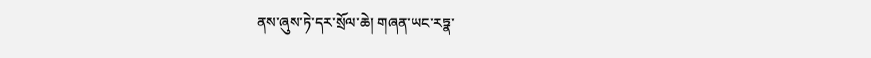ནས་ཞུས་ཏེ་དར་སྲོལ་ཆེ། གཞན་ཡང་རཏྣ་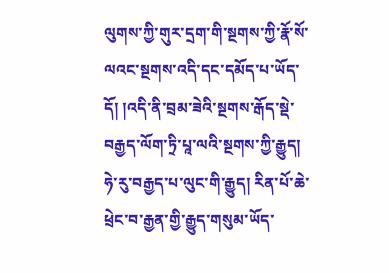ལུགས་ཀྱི་གུར་དྲག་གི་སྔགས་ཀྱི་རྣོ་སོ་ལའང་སྔགས་འདི་དང་དམོད་པ་ཡོད་དོ། །འདི་ནི་བྲམ་ཟེའི་སྔགས་རྒོད་སྡེ་བརྒྱད་ལོག་ཏྲི་པཱ་ལའི་སྔགས་ཀྱི་རྒྱུད། ཧེ་རུ་བརྒྱད་པ་ལུང་གི་རྒྱུད། རིན་པོ་ཆེ་ཕྲེང་བ་རྒྱན་གྱི་རྒྱུད་གསུམ་ཡོད་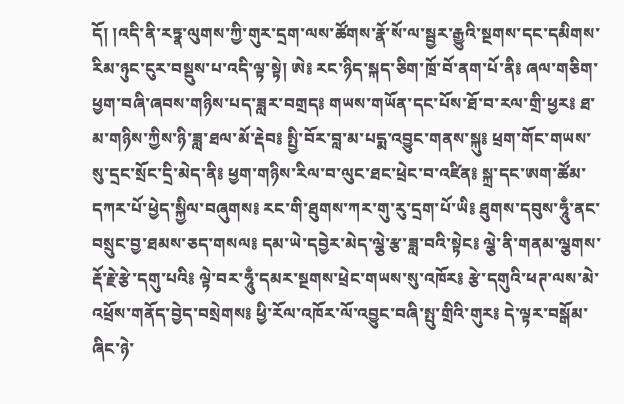དོ། །འདི་ནི་རཏྣ་ལུགས་ཀྱི་གུར་དྲག་ལས་ཚོགས་རྣོ་སོ་ལ་སྦྱར་རྒྱུའི་སྔགས་དང་དམིགས་རིམ་ཉུང་ངུར་བསྡུས་པ་འདི་ལྟ་སྟེ། ཨེ༔ རང་ཉིད་སྐད་ཅིག་ཁྲོ་བོ་ནག་པོ་ནི༔ ཞལ་གཅིག་ཕྱག་བཞི་ཞབས་གཉིས་པད་ཟླར་བགྲད༔ གཡས་གཡོན་དང་པོས་ཐོ་བ་རལ་གྲི་ཕྱར༔ ཐ་མ་གཉིས་ཀྱིས་ཉི་ཟླ་ཐལ་མོ་རྡེབ༔ སྤྱི་བོར་བླ་མ་པདྨ་འབྱུང་གནས་སྐུ༔ ཕྲག་གོང་གཡས་སུ་དྲང་སྲོང་དྲི་མེད་ནི༔ ཕྱག་གཉིས་རིལ་བ་ལུང་ཐང་ཕྲེང་བ་འཛིན༔ སྐྲ་དང་ཨག་ཚོམ་དཀར་པོ་ཕྱེད་སྐྱིལ་བཞུགས༔ རང་གི་ཐུགས་ཀར་གུ་རུ་དྲག་པོ་ཡི༔ ཐུགས་དབུས་ཧཱུྃ་ནང་བསྲུང་བྱ་ཐམས་ཅད་གསལ༔ དམ་ཡེ་དབྱེར་མེད་ལྕེ་རྩ་ཟླ་བའི་སྟེང༔ ལྕེ་ནི་གནམ་ལྕགས་རྡོ་རྗེ་རྩེ་དགུ་པའི༔ ལྟེ་བར་ཧཱུྃ་དམར་སྔགས་ཕྲེང་གཡས་སུ་འཁོར༔ རྩེ་དགུའི་ཕཊ་ལས་མེ་འཕྲོས་གནོད་བྱེད་བསྲེགས༔ ཕྱི་རོལ་འཁོར་ལོ་འབྱུང་བཞི་སྤུ་གྲིའི་གུར༔ དེ་ལྟར་བསྒོམ་ཞིང་ཉེ་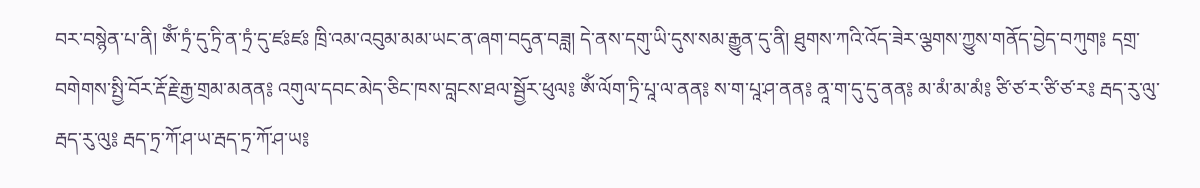བར་བསྙེན་པ་ནི། ཨོཾ་ཏྲཾ་དུ་ཏྲི་ན་ཏྲཾ་དུ་ཛཿཛཿ ཁྲི་འམ་འབུམ་མམ་ཡང་ན་ཞག་བདུན་བཟླ། དེ་ནས་དགུ་ཡི་དུས་སམ་རྒྱུན་དུ་ནི། ཐུགས་ཀའི་འོད་ཟེར་ལྕགས་ཀྱུས་གནོད་བྱེད་བཀུག༔ དགྲ་བགེགས་སྤྱི་བོར་རྡོ་རྗེ་རྒྱ་གྲམ་མནན༔ འགུལ་དབང་མེད་ཅིང་ཁས་བླངས་ཐལ་སྦྱོར་ཕུལ༔ ཨོཾ་ལོག་ཏྲི་པཱ་ལ་ནན༔ ས་ག་པཱ་ཤ་ནན༔ ནཱ་ག་དུ་དུ་ནན༔ མ་མཾ་མ་མཾ༔ ཙི་ཙ་ར་ཙི་ཙ་ར༔ རྦད་རུ་ལུ་རྦད་རུ་ལུ༔ རྦད་ཏྲ་ཀོ་ཤ་ཡ་རྦད་ཏྲ་ཀོ་ཤ་ཡ༔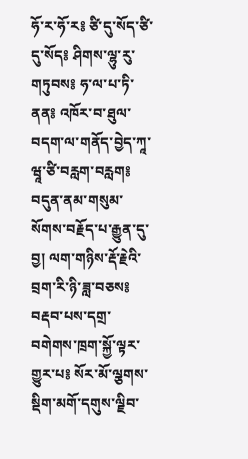ཧོ་ར་ཧོ་ར༔ ཙི་དུ་སོད་ཙི་དུ་སོད༔ ཤིགས་ལྷུ་རུ་གཏུབས༔ ཧ་ལ་པ་ཏི་ནན༔ འཁོར་བ་ཐུལ་བདག་ལ་གནོད་བྱེད་ཀཱ་ཝཱ་ཙི་བརླག་བརླག༔ བདུན་ནམ་གསུམ་སོགས་བརྗོད་པ་རྒྱུན་དུ་བྱ། ལག་གཉིས་རྡོ་རྗེའི་བྲག་རི་ཉི་ཟླ་བཅས༔ བརྡབ་པས་དགྲ་བགེགས་ཁྲག་སྐྱོ་ལྟར་གྱུར་པ༔ སོར་མོ་ལྕགས་སྡིག་མགོ་དགུས་ལྗིབ་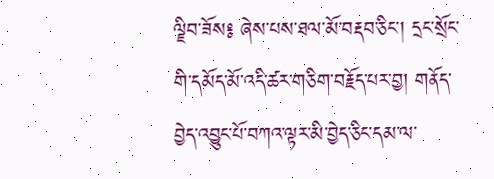ལྗིབ་ཟོས༔ ཞེས་པས་ཐལ་མོ་བརྡབ་ཅིང་། དྲང་སྲོང་གི་དམོད་མོ་འདི་ཚར་གཅིག་བརྗོད་པར་བྱ། གནོད་བྱེད་འབྱུང་པོ་བཀའ་ལྟར་མི་བྱེད་ཅིང་དམ་ལ་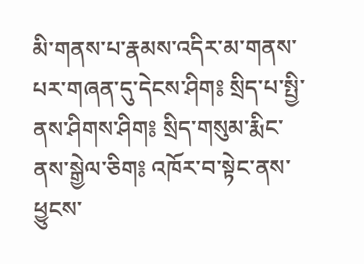མི་གནས་པ་རྣམས་འདིར་མ་གནས་པར་གཞན་དུ་དེངས་ཤིག༔ སྲིད་པ་སྤྱི་ནས་ཤིགས་ཤིག༔ སྲིད་གསུམ་རྨིང་ནས་སྒྱེལ་ཅིག༔ འཁོར་བ་སྟེང་ནས་ཕྱུངས་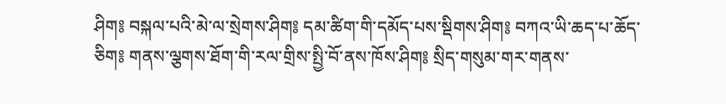ཤིག༔ བསྐལ་པའི་མེ་ལ་སྲེགས་ཤིག༔ དམ་ཚིག་གི་དམོད་པས་སྡིགས་ཤིག༔ བཀའ་ཡི་ཆད་པ་ཆོད་ཅིག༔ གནས་ལྕགས་ཐོག་གི་རལ་གྲིས་སྤྱི་བོ་ནས་ཁོས་ཤིག༔ སྲིད་གསུམ་གར་གནས་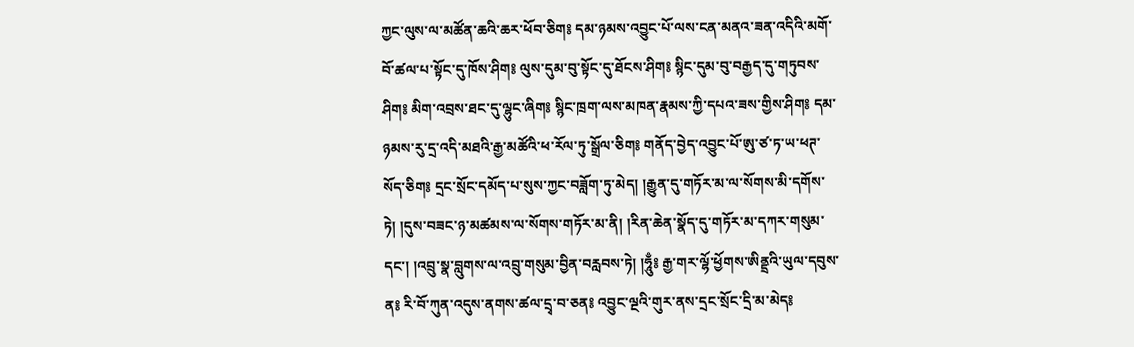ཀྱང་ལུས་ལ་མཚོན་ཆའི་ཆར་ཕོབ་ཅིག༔ དམ་ཉམས་འབྱུང་པོ་ལས་ངན་མནའ་ཟན་འདིའི་མགོ་བོ་ཚལ་པ་སྟོང་དུ་ཁོས་ཤིག༔ ལུས་དུམ་བུ་སྟོང་དུ་ཐོངས་ཤིག༔ སྙིང་དུམ་བུ་བརྒྱད་དུ་གཏུབས་ཤིག༔ མིག་འབྲས་ཐང་དུ་ལྷུང་ཞིག༔ སྙིང་ཁྲག་ལས་མཁན་རྣམས་ཀྱི་དཔའ་ཟས་གྱིས་ཤིག༔ དམ་ཉམས་རུ་དྲ་འདི་མཐའི་རྒྱ་མཚོའི་ཕ་རོལ་ཏུ་སྒྲོལ་ཅིག༔ གནོད་བྱེད་འབྱུང་པོ་ཨུ་ཙ་ཏ་ཡ་ཕཊ་སོད་ཅིག༔ དྲང་སྲོང་དམོད་པ་སུས་ཀྱང་བཟློག་ཏུ་མེད། །རྒྱུན་དུ་གཏོར་མ་ལ་སོགས་མི་དགོས་ཏེ། །དུས་བཟང་ཉ་མཚམས་ལ་སོགས་གཏོར་མ་ནི། །རིན་ཆེན་སྣོད་དུ་གཏོར་མ་དཀར་གསུམ་དང་། །འབྲུ་སྣ་བླུགས་ལ་འབྲུ་གསུམ་བྱིན་བརླབས་ཏེ། །ཧཱུྃ༔ རྒྱ་གར་ལྷོ་ཕྱོགས་ཨིནྡྲའི་ཡུལ་དབུས་ན༔ རི་བོ་ཀུན་འདུས་ནགས་ཚལ་དྲྭ་བ་ཅན༔ འབྱུང་ལྔའི་གུར་ནས་དྲང་སྲོང་དྲི་མ་མེད༔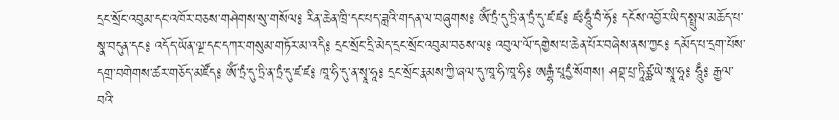དྲང་སྲོང་འབུམ་དང་འཁོར་བཅས་གཤེགས་སུ་གསོལ༔ རིན་ཆེན་ཁྲི་དང་པད་ཟླའི་གདན་ལ་བཞུགས༔ ཨོཾ་ཏྲཾ་དུ་ཏྲི་ན་ཏྲཾ་དུ་ཛ་ཛ༔ ཛཿཧཱུྃ་བཾ་ཧོ༔ དངོས་འབྱོར་ཡིད་སྤྲུལ་མཆོད་པ་སྣ་བདུན་དང༔ འདོད་ཡོན་ལྔ་དང་དཀར་གསུམ་གཏོར་མ་འདི༔ དྲང་སྲོང་དྲི་མེད་དྲང་སྲོང་འབུམ་བཅས་ལ༔ འབུལ་ལོ་དགྱེས་པ་ཆེན་པོར་བཞེས་ནས་ཀྱང༔ དམོད་པ་དྲག་པོས་དགྲ་བགེགས་ཚར་གཅོད་མཛོད༔ ཨོཾ་ཏྲཾ་དུ་ཏྲི་ན་ཏྲཾ་དུ་ཛ་ཛ༔ ཁཱ་ཧི་དུ་ན་སྭཱ་ཧཱ༔ དྲང་སྲོང་རྣམས་ཀྱི་ཞལ་དུ་ཁཱ་ཧི་ཁཱ་ཧི༔ ཨརྒྷཾ་པཱདྱཾ་སོགས། ཤབྡ་པྲ་ཏཱིཙྪ་ཡེ་སྭཱ་ཧཱ༔ ཧཱུྃ༔ རྒྱལ་བའི་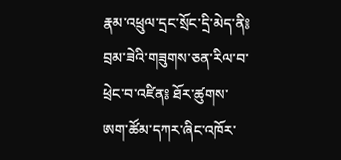རྣམ་འཕྲུལ་དྲང་སྲོང་དྲི་མེད་ནི༔ བྲམ་ཟེའི་གཟུགས་ཅན་རིལ་བ་ཕྲེང་བ་འཛིན༔ ཐོར་ཚུགས་ཨག་ཚོམ་དཀར་ཞིང་འཁོར་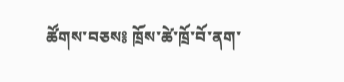ཚོགས་བཅས༔ ཁྲོས་ཚེ་ཁྲོ་བོ་ནག་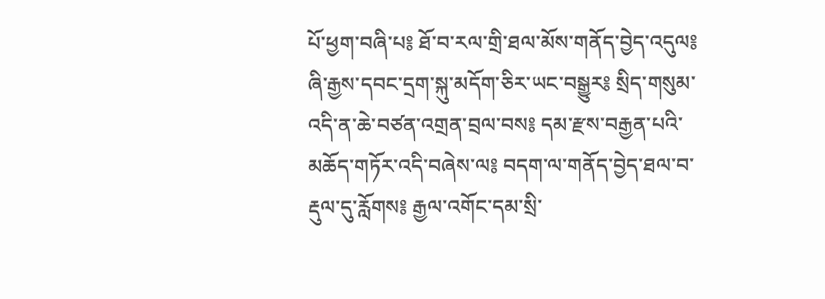པོ་ཕྱག་བཞི་པ༔ ཐོ་བ་རལ་གྲི་ཐལ་མོས་གནོད་བྱེད་འདུལ༔ ཞི་རྒྱས་དབང་དྲག་སྐུ་མདོག་ཅིར་ཡང་བསྒྱུར༔ སྲིད་གསུམ་འདི་ན་ཆེ་བཙན་འགྲན་བྲལ་བས༔ དམ་རྫས་བརྒྱན་པའི་མཆོད་གཏོར་འདི་བཞེས་ལ༔ བདག་ལ་གནོད་བྱེད་ཐལ་བ་རྡུལ་དུ་རློགས༔ རྒྱལ་འགོང་དམ་སྲི་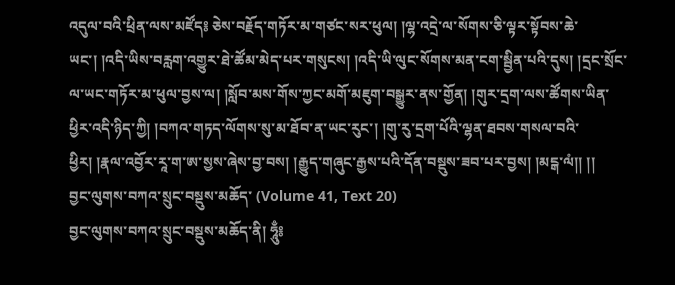འདུལ་བའི་ཕྲིན་ལས་མཛོད༔ ཅེས་བརྗོད་གཏོར་མ་གཙང་སར་ཕུལ། །ལྷ་འདྲེ་ལ་སོགས་ཅི་ལྟར་སྟོབས་ཆེ་ཡང་། །འདི་ཡིས་བརླག་འགྱུར་ཐེ་ཚོམ་མེད་པར་གསུངས། །འདི་ཡི་ལུང་སོགས་མན་ངག་སྦྱིན་པའི་དུས། །དྲང་སྲོང་ལ་ཡང་གཏོར་མ་ཕུལ་བྱས་ལ། །སློབ་མས་གོས་ཀྱང་མགོ་མཇུག་བསྒྱུར་ནས་གྱོན། །གུར་དྲག་ལས་ཚོགས་ཡིན་ཕྱིར་འདི་ཉིད་ཀྱི། །བཀའ་གཏད་ལོགས་སུ་མ་ཐོབ་ན་ཡང་རུང་། །གུ་རུ་དྲག་པོའི་ལྷན་ཐབས་གསལ་བའི་ཕྱིར། །རྣལ་འབྱོར་རཱ་ག་ཨ་སྱས་ཞེས་བྱ་བས། །རྒྱུད་གཞུང་རྒྱས་པའི་དོན་བསྡུས་ཟབ་པར་བྱས། །མངྒ་ལཾ།། །།
བྱང་ལུགས་བཀའ་སྲུང་བསྡུས་མཆོད་ (Volume 41, Text 20)
བྱང་ལུགས་བཀའ་སྲུང་བསྡུས་མཆོད་ནི། ཧཱུྃ༔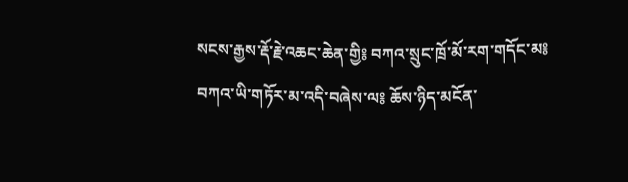སངས་རྒྱས་རྡོ་རྗེ་འཆང་ཆེན་གྱི༔ བཀའ་སྲུང་ཁྲོ་མོ་རག་གདོང་མ༔ བཀའ་ཡི་གཏོར་མ་འདི་བཞེས་ལ༔ ཆོས་ཉིད་མངོན་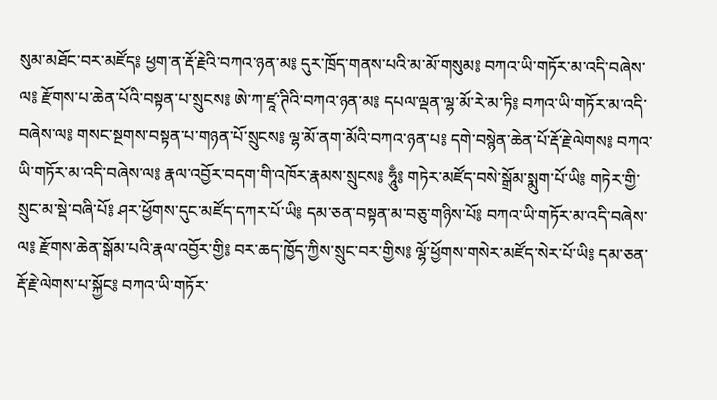སུམ་མཐོང་བར་མཛོད༔ ཕྱག་ན་རྡོ་རྗེའི་བཀའ་ཉན་མ༔ དུར་ཁྲོད་གནས་པའི་མ་མོ་གསུམ༔ བཀའ་ཡི་གཏོར་མ་འདི་བཞེས་ལ༔ རྫོགས་པ་ཆེན་པོའི་བསྟན་པ་སྲུངས༔ ཨེ་ཀ་ཛཱ་ཊིའི་བཀའ་ཉན་མ༔ དཔལ་ལྡན་ལྷ་མོ་རེ་མ་ཏི༔ བཀའ་ཡི་གཏོར་མ་འདི་བཞེས་ལ༔ གསང་སྔགས་བསྟན་པ་གཉན་པོ་སྲུངས༔ ལྷ་མོ་ནག་མོའི་བཀའ་ཉན་པ༔ དགེ་བསྙེན་ཆེན་པོ་རྡོ་རྗེ་ལེགས༔ བཀའ་ཡི་གཏོར་མ་འདི་བཞེས་ལ༔ རྣལ་འབྱོར་བདག་གི་འཁོར་རྣམས་སྲུངས༔ ཧཱུྃ༔ གཏེར་མཛོད་བསེ་སྒྲོམ་སྨུག་པོ་ཡི༔ གཏེར་གྱི་སྲུང་མ་སྡེ་བཞི་པོ༔ ཤར་ཕྱོགས་དུང་མཛོད་དཀར་པོ་ཡི༔ དམ་ཅན་བསྟན་མ་བཅུ་གཉིས་པོ༔ བཀའ་ཡི་གཏོར་མ་འདི་བཞེས་ལ༔ རྫོགས་ཆེན་སྒོམ་པའི་རྣལ་འབྱོར་གྱི༔ བར་ཆད་ཁྱོད་ཀྱིས་སྲུང་བར་གྱིས༔ ལྷོ་ཕྱོགས་གསེར་མཛོད་སེར་པོ་ཡི༔ དམ་ཅན་རྡོ་རྗེ་ལེགས་པ་སྐྱོང༔ བཀའ་ཡི་གཏོར་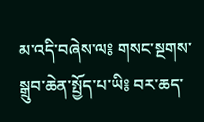མ་འདི་བཞེས་ལ༔ གསང་སྔགས་སྒྲུབ་ཆེན་སྤྱོད་པ་ཡི༔ བར་ཆད་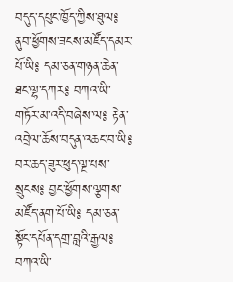བདུད་དཔུང་ཁྱོད་ཀྱིས་ཐུལ༔ ནུབ་ཕྱོགས་ཟངས་མཛོད་དམར་པོ་ཡི༔ དམ་ཅན་གཉན་ཆེན་ཐང་ལྷ་དཀར༔ བཀའ་ཡི་གཏོར་མ་འདི་བཞེས་ལ༔ རྟེན་འབྲེལ་ཆོས་བདུན་འཆང་བ་ཡི༔ བར་ཆད་ཟུར་ཕུད་ལྔ་པས་སྲུངས༔ བྱང་ཕྱོགས་ལྕགས་མཛོད་ནག་པོ་ཡི༔ དམ་ཅན་སྟོང་དཔོན་དགྲ་བླའི་རྒྱལ༔ བཀའ་ཡི་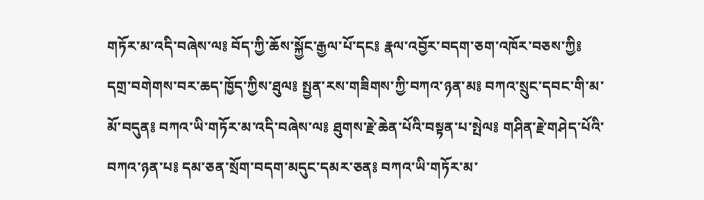གཏོར་མ་འདི་བཞེས་ལ༔ བོད་ཀྱི་ཆོས་སྐྱོང་རྒྱལ་པོ་དང༔ རྣལ་འབྱོར་བདག་ཅག་འཁོར་བཅས་ཀྱི༔ དགྲ་བགེགས་བར་ཆད་ཁྱོད་ཀྱིས་ཐུལ༔ སྤྱན་རས་གཟིགས་ཀྱི་བཀའ་ཉན་མ༔ བཀའ་སྲུང་དབང་གི་མ་མོ་བདུན༔ བཀའ་ཡི་གཏོར་མ་འདི་བཞེས་ལ༔ ཐུགས་རྗེ་ཆེན་པོའི་བསྟན་པ་སྤེལ༔ གཤིན་རྗེ་གཤེད་པོའི་བཀའ་ཉན་པ༔ དམ་ཅན་སྲོག་བདག་མདུང་དམར་ཅན༔ བཀའ་ཡི་གཏོར་མ་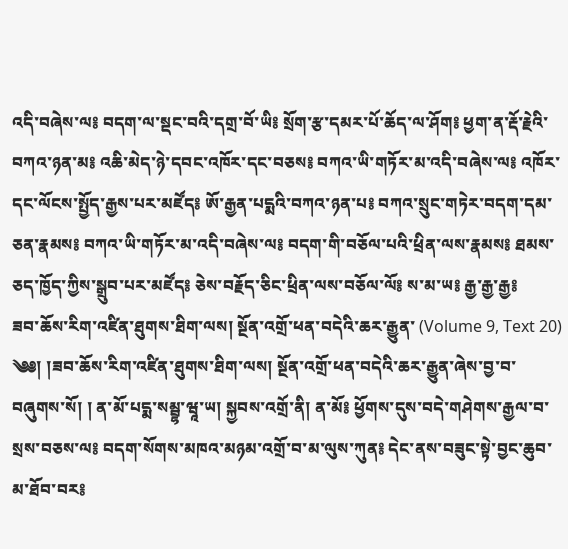འདི་བཞེས་ལ༔ བདག་ལ་སྡང་བའི་དགྲ་བོ་ཡི༔ སྲོག་རྩ་དམར་པོ་ཆོད་ལ་ཤོག༔ ཕྱག་ན་རྡོ་རྗེའི་བཀའ་ཉན་མ༔ འཆི་མེད་ཉེ་དབང་འཁོར་དང་བཅས༔ བཀའ་ཡི་གཏོར་མ་འདི་བཞེས་ལ༔ འཁོར་དང་ལོངས་སྤྱོད་རྒྱས་པར་མཛོད༔ ཨོ་རྒྱན་པདྨའི་བཀའ་ཉན་པ༔ བཀའ་སྲུང་གཏེར་བདག་དམ་ཅན་རྣམས༔ བཀའ་ཡི་གཏོར་མ་འདི་བཞེས་ལ༔ བདག་གི་བཅོལ་པའི་ཕྲིན་ལས་རྣམས༔ ཐམས་ཅད་ཁྱོད་ཀྱིས་སྒྲུབ་པར་མཛོད༔ ཅེས་བརྗོད་ཅིང་ཕྲིན་ལས་བཅོལ་ལོ༔ ས་མ་ཡ༔ རྒྱ་རྒྱ་རྒྱ༔
ཟབ་ཆོས་རིག་འཛིན་ཐུགས་ཐིག་ལས། སྔོན་འགྲོ་ཕན་བདེའི་ཆར་རྒྱུན་ (Volume 9, Text 20)
༄༅། །ཟབ་ཆོས་རིག་འཛིན་ཐུགས་ཐིག་ལས། སྔོན་འགྲོ་ཕན་བདེའི་ཆར་རྒྱུན་ཞེས་བྱ་བ་བཞུགས་སོ། ། ན་མོ་པདྨ་སམྦྷ་ཝཱ་ཡ། སྐྱབས་འགྲོ་ནི། ན་མོ༔ ཕྱོགས་དུས་བདེ་གཤེགས་རྒྱལ་བ་སྲས་བཅས་ལ༔ བདག་སོགས་མཁའ་མཉམ་འགྲོ་བ་མ་ལུས་ཀུན༔ དེང་ནས་བཟུང་སྟེ་བྱང་ཆུབ་མ་ཐོབ་བར༔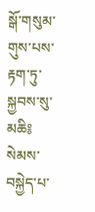སྒོ་གསུམ་གུས་པས་རྟག་ཏུ་སྐྱབས་སུ་མཆི༔ སེམས་བསྐྱེད་པ་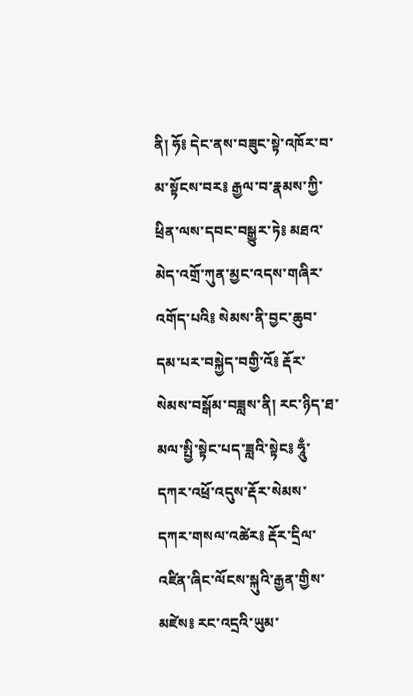ནི། ཧོ༔ དེང་ནས་བཟུང་སྟེ་འཁོར་བ་མ་སྟོངས་བར༔ རྒྱལ་བ་རྣམས་ཀྱི་ཕྲིན་ལས་དབང་བསྒྱུར་ཏེ༔ མཐའ་མེད་འགྲོ་ཀུན་མྱང་འདས་གཞིར་འགོད་པའི༔ སེམས་ནི་བྱང་ཆུབ་དམ་པར་བསྐྱེད་བགྱི་འོ༔ རྡོར་སེམས་བསྒོམ་བཟླས་ནི། རང་ཉིད་ཐ་མལ་སྤྱི་སྟེང་པད་ཟླའི་སྟེང༔ ཧཱུྃ་དཀར་འཕྲོ་འདུས་རྡོར་སེམས་དཀར་གསལ་འཚེར༔ རྡོར་དྲིལ་འཛིན་ཞིང་ལོངས་སྐུའི་རྒྱན་གྱིས་མཛེས༔ རང་འདྲའི་ཡུམ་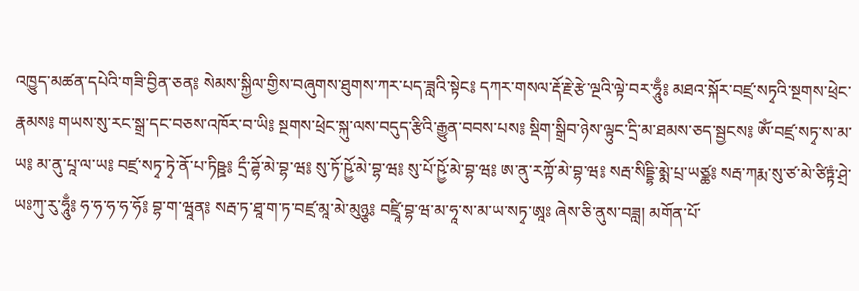འཁྱུད་མཚན་དཔེའི་གཟི་བྱིན་ཅན༔ སེམས་སྐྱིལ་གྱིས་བཞུགས་ཐུགས་ཀར་པད་ཟླའི་སྟེང༔ དཀར་གསལ་རྡོ་རྗེ་རྩེ་ལྔའི་ལྟེ་བར་ཧཱུྃ༔ མཐའ་སྐོར་བཛྲ་སཏྭའི་སྔགས་ཕྲེང་རྣམས༔ གཡས་སུ་རང་སྒྲ་དང་བཅས་འཁོར་བ་ཡི༔ སྔགས་ཕྲེང་སྐུ་ལས་བདུད་རྩིའི་རྒྱུན་བབས་པས༔ སྡིག་སྒྲིབ་ཉེས་ལྟུང་དྲི་མ་ཐམས་ཅད་སྦྱངས༔ ཨོཾ་བཛྲ་སཏྭ་ས་མ་ཡ༔ མ་ནུ་པཱ་ལ་ཡ༔ བཛྲ་སཏྭ་ཏྭེ་ནོ་པ་ཏིཥྛ༔ དྲྀ་ཌྷོ་མེ་བྷ་ཝ༔ སུ་ཏོ་ཥྱོ་མེ་བྷ་ཝ༔ སུ་པོ་ཥྱོ་མེ་བྷ་ཝ༔ ཨ་ནུ་རཀྟོ་མེ་བྷ་ཝ༔ སརྦ་སིདྡྷི་མྨེ་པྲ་ཡཙྪ༔ སརྦ་ཀརྨ་སུ་ཙ་མེ་ཙིཏྟཾ་ཤྲེ་ཡཿཀུ་རུ་ཧཱུྃ༔ ཧ་ཧ་ཧ་ཧ་ཧོ༔ བྷ་ག་ཝཱན༔ སརྦ་ཏ་ཐཱ་ག་ཏ་བཛྲ་མཱ་མེ་མུཉྩ༔ བཛྲཱི་བྷ་ཝ་མ་ཧཱ་ས་མ་ཡ་སཏྭ་ཨཱཿ ཞེས་ཅི་ནུས་བཟླ། མགོན་པོ་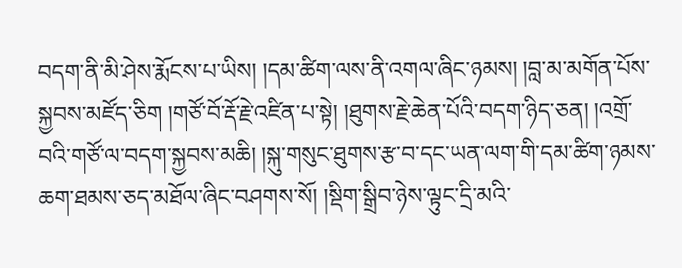བདག་ནི་མི་ཤེས་རྨོངས་པ་ཡིས། །དམ་ཚིག་ལས་ནི་འགལ་ཞིང་ཉམས། །བླ་མ་མགོན་པོས་སྐྱབས་མཛོད་ཅིག །གཙོ་བོ་རྡོ་རྗེ་འཛིན་པ་སྟེ། །ཐུགས་རྗེ་ཆེན་པོའི་བདག་ཉིད་ཅན། །འགྲོ་བའི་གཙོ་ལ་བདག་སྐྱབས་མཆི། །སྐུ་གསུང་ཐུགས་རྩ་བ་དང་ཡན་ལག་གི་དམ་ཚིག་ཉམས་ཆག་ཐམས་ཅད་མཐོལ་ཞིང་བཤགས་སོ། །སྡིག་སྒྲིབ་ཉེས་ལྟུང་དྲི་མའི་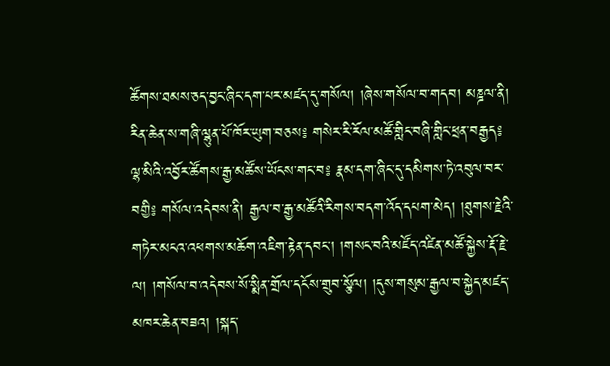ཚོགས་ཐམས་ཅད་བྱང་ཞིང་དག་པར་མཛད་དུ་གསོལ། །ཞེས་གསོལ་བ་གདབ། མཎྜལ་ནི། རིན་ཆེན་ས་གཞི་ལྷུན་པོ་ཁོར་ཡུག་བཅས༔ གསེར་རི་རོལ་མཚོ་གླིང་བཞི་གླིང་ཕྲན་བརྒྱད༔ ལྷ་མིའི་འབྱོར་ཚོགས་རྒྱ་མཚོས་ཡོངས་གང་བ༔ རྣམ་དག་ཞིང་དུ་དམིགས་ཏེ་འབུལ་བར་བགྱི༔ གསོལ་འདེབས་ནི། རྒྱལ་བ་རྒྱ་མཚོའི་རིགས་བདག་འོད་དཔག་མེད། །ཐུགས་རྗེའི་གཏེར་མངའ་འཕགས་མཆོག་འཇིག་རྟེན་དབང་། །གསང་བའི་མཛོད་འཛིན་མཚོ་སྐྱེས་རྡོ་རྗེ་ལ། །གསོལ་བ་འདེབས་སོ་སྨིན་གྲོལ་དངོས་གྲུབ་སྩོལ། །དུས་གསུམ་རྒྱལ་བ་སྐྱེད་མཛད་མཁར་ཆེན་བཟའ། །སྐད་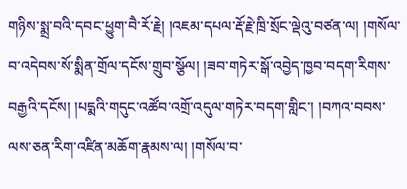གཉིས་སྨྲ་བའི་དབང་ཕྱུག་བཻ་རོ་རྗེ། །འཇམ་དཔལ་རྡོ་རྗེ་ཁྲི་སྲོང་ལྡེའུ་བཙན་ལ། །གསོལ་བ་འདེབས་སོ་སྨིན་གྲོལ་དངོས་གྲུབ་སྩོལ། །ཟབ་གཏེར་སྒོ་འབྱེད་ཁྱབ་བདག་རིགས་བརྒྱའི་དངོས། །པདྨའི་གདུང་འཚོབ་འགྲོ་འདུལ་གཏེར་བདག་གླིང་། །བཀའ་བབས་ལས་ཅན་རིག་འཛིན་མཆོག་རྣམས་ལ། །གསོལ་བ་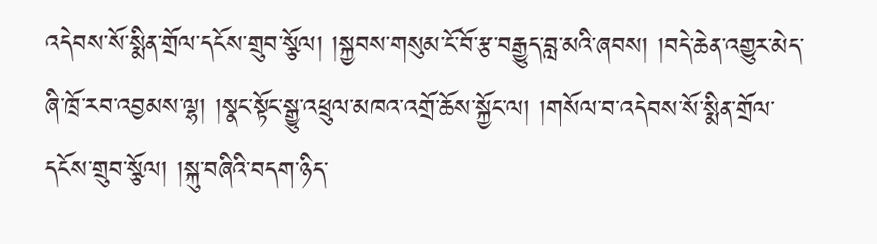འདེབས་སོ་སྨིན་གྲོལ་དངོས་གྲུབ་སྩོལ། །སྐྱབས་གསུམ་ངོ་བོ་རྩ་བརྒྱུད་བླ་མའི་ཞབས། །བདེ་ཆེན་འགྱུར་མེད་ཞི་ཁྲོ་རབ་འབྱམས་ལྷ། །སྣང་སྟོང་སྒྱུ་འཕྲུལ་མཁའ་འགྲོ་ཆོས་སྐྱོང་ལ། །གསོལ་བ་འདེབས་སོ་སྨིན་གྲོལ་དངོས་གྲུབ་སྩོལ། །སྐུ་བཞིའི་བདག་ཉིད་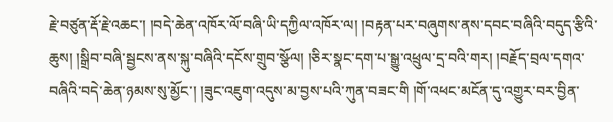རྗེ་བཙུན་རྡོ་རྗེ་འཆང་། །བདེ་ཆེན་འཁོར་ལོ་བཞི་ཡི་དཀྱིལ་འཁོར་ལ། །བརྟན་པར་བཞུགས་ནས་དབང་བཞིའི་བདུད་རྩིའི་ཆུས། །སྒྲིབ་བཞི་སྦྱངས་ནས་སྐུ་བཞིའི་དངོས་གྲུབ་སྩོལ། །ཅིར་སྣང་དག་པ་སྒྱུ་འཕྲུལ་དྲ་བའི་གར། །བརྗོད་བྲལ་དགའ་བཞིའི་བདེ་ཆེན་ཉམས་སུ་མྱོང་། །ཟུང་འཇུག་འདུས་མ་བྱས་པའི་ཀུན་བཟང་གི །གོ་འཕང་མངོན་དུ་འགྱུར་བར་བྱིན་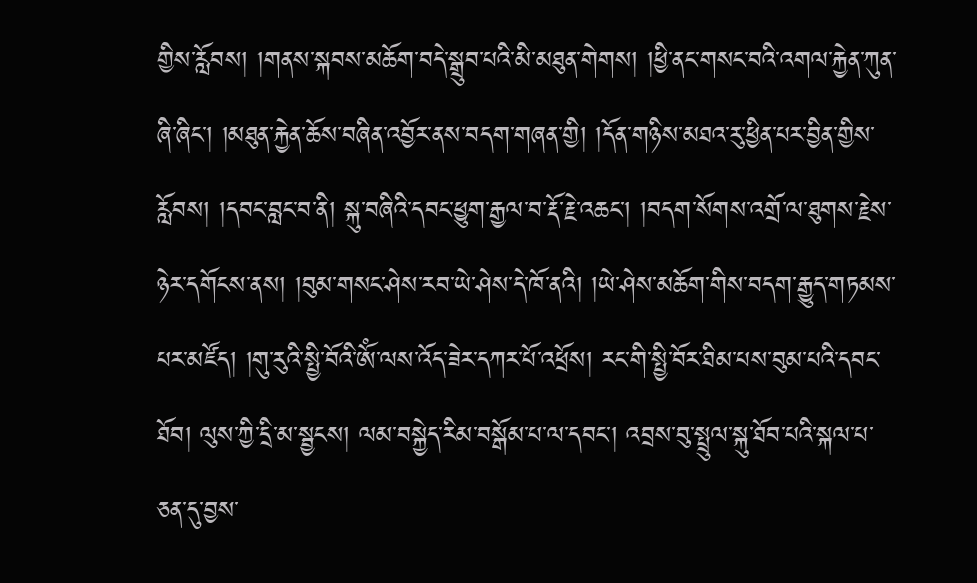གྱིས་རློབས། །གནས་སྐབས་མཆོག་བདེ་སྒྲུབ་པའི་མི་མཐུན་གེགས། །ཕྱི་ནང་གསང་བའི་འགལ་རྐྱེན་ཀུན་ཞི་ཞིང་། །མཐུན་རྐྱེན་ཆོས་བཞིན་འབྱོར་ནས་བདག་གཞན་གྱི། །དོན་གཉིས་མཐའ་རུ་ཕྱིན་པར་བྱིན་གྱིས་རློབས། །དབང་བླང་བ་ནི། སྐུ་བཞིའི་དབང་ཕྱུག་རྒྱལ་བ་རྡོ་རྗེ་འཆང་། །བདག་སོགས་འགྲོ་ལ་ཐུགས་རྗེས་ཉེར་དགོངས་ནས། །བུམ་གསང་ཤེས་རབ་ཡེ་ཤེས་དེ་ཁོ་ནའི། །ཡེ་ཤེས་མཆོག་གིས་བདག་རྒྱུད་གཏམས་པར་མཛོད། །གུ་རུའི་སྤྱི་བོའི་ཨོཾ་ལས་འོད་ཟེར་དཀར་པོ་འཕྲོས། རང་གི་སྤྱི་བོར་ཐིམ་པས་བུམ་པའི་དབང་ཐོབ། ལུས་ཀྱི་དྲི་མ་སྦྱངས། ལམ་བསྐྱེད་རིམ་བསྒོམ་པ་ལ་དབང་། འབྲས་བུ་སྤྲུལ་སྐུ་ཐོབ་པའི་སྐལ་པ་ཅན་དུ་བྱས་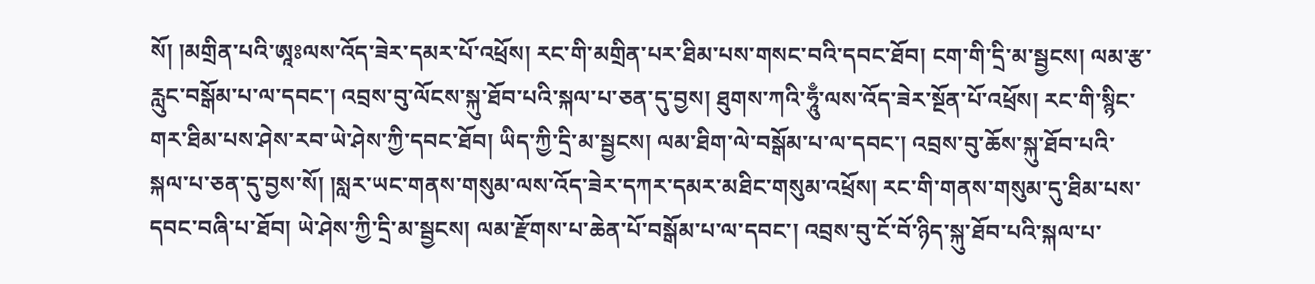སོ། །མགྲིན་པའི་ཨཱཿལས་འོད་ཟེར་དམར་པོ་འཕྲོས། རང་གི་མགྲིན་པར་ཐིམ་པས་གསང་བའི་དབང་ཐོབ། ངག་གི་དྲི་མ་སྦྱངས། ལམ་རྩ་རླུང་བསྒོམ་པ་ལ་དབང་། འབྲས་བུ་ལོངས་སྐུ་ཐོབ་པའི་སྐལ་པ་ཅན་དུ་བྱས། ཐུགས་ཀའི་ཧཱུྃ་ལས་འོད་ཟེར་སྔོན་པོ་འཕྲོས། རང་གི་སྙིང་གར་ཐིམ་པས་ཤེས་རབ་ཡེ་ཤེས་ཀྱི་དབང་ཐོབ། ཡིད་ཀྱི་དྲི་མ་སྦྱངས། ལམ་ཐིག་ལེ་བསྒོམ་པ་ལ་དབང་། འབྲས་བུ་ཆོས་སྐུ་ཐོབ་པའི་སྐལ་པ་ཅན་དུ་བྱས་སོ། །སླར་ཡང་གནས་གསུམ་ལས་འོད་ཟེར་དཀར་དམར་མཐིང་གསུམ་འཕྲོས། རང་གི་གནས་གསུམ་དུ་ཐིམ་པས་དབང་བཞི་པ་ཐོབ། ཡེ་ཤེས་ཀྱི་དྲི་མ་སྦྱངས། ལམ་རྫོགས་པ་ཆེན་པོ་བསྒོམ་པ་ལ་དབང་། འབྲས་བུ་ངོ་བོ་ཉིད་སྐུ་ཐོབ་པའི་སྐལ་པ་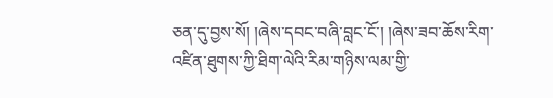ཅན་དུ་བྱས་སོ། །ཞེས་དབང་བཞི་བླང་ངོ་། །ཞེས་ཟབ་ཆོས་རིག་འཛིན་ཐུགས་ཀྱི་ཐིག་ལེའི་རིམ་གཉིས་ལམ་གྱི་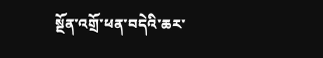སྔོན་འགྲོ་ཕན་བདེའི་ཆར་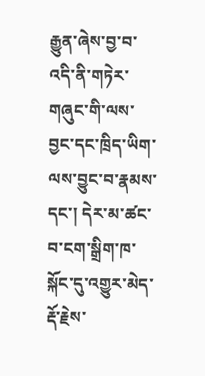རྒྱུན་ཞེས་བྱ་བ་འདི་ནི་གཏེར་གཞུང་གི་ལས་བྱང་དང་ཁྲིད་ཡིག་ལས་བྱུང་བ་རྣམས་དང་། དེར་མ་ཚང་བ་ངག་སྒྲིག་ཁ་སྐོང་དུ་འགྱུར་མེད་རྡོ་རྗེས་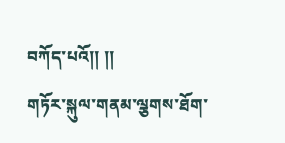བཀོད་པའོ།། །།
གཏོར་སྐུལ་གནམ་ལྕགས་ཐོག་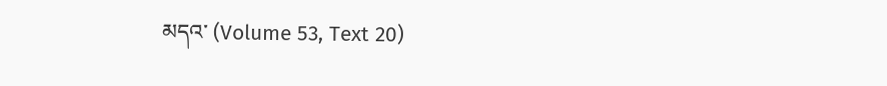མདའ་ (Volume 53, Text 20)